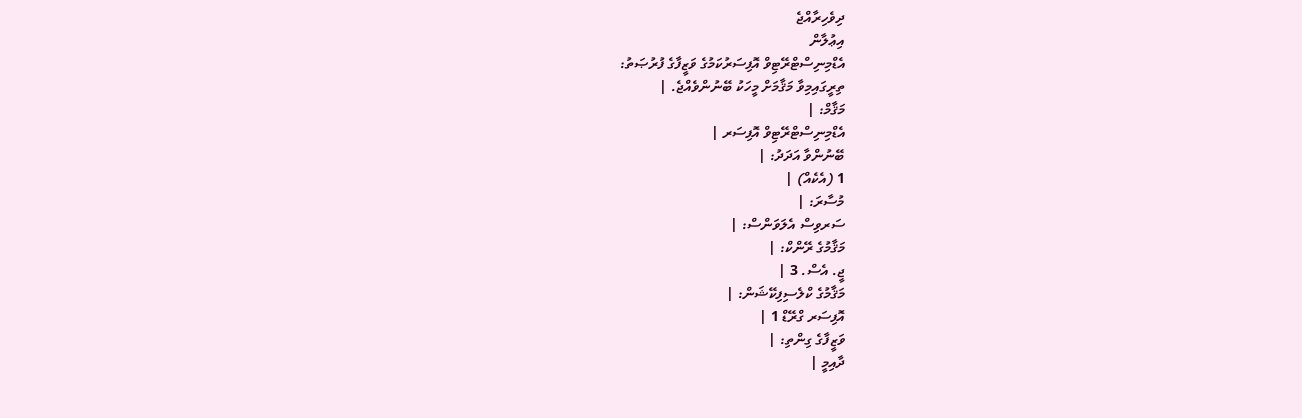ދިވެހިރާއްޖެ
އިޢުލާން
އެޑްމިނިސްޓްރޭޓިވް އޮފިސަރުކަމުގެ ވަޒީފާގެ ފުރުޞަތު:
ތިރީގައިމިވާ މަޤާމަށް މީހަކު ބޭނުންވެއްޖެ. |
މަޤާމް: |
އެޑްމިނިސްޓްރޭޓިވް އޮފިސަރ |
ބޭނުންވާ އަދަދު: |
1 (އެކެއް) |
މުސާރަ: |
ސަރވިސް އެލަވަންސް: |
މަޤާމުގެ ރޭންކް: |
ޖީ. އެސް. 3 |
މަޤާމުގެ ކްލެސިފިކޭޝަން: |
އޮފިސަރ ގްރޭޑް 1 |
ވަޒީފާގެ ގިންތި: |
ދާއިމީ |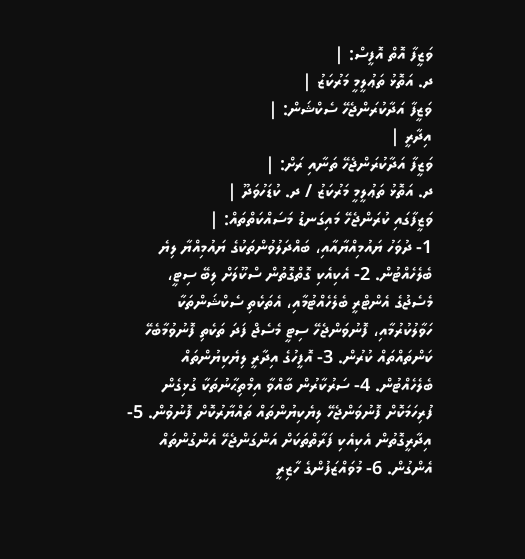ވަޒީފާ އޮތް އޮފީސް: |
ދ. އަތޮޅު ތަޢުލީމީ މަރުކަޒު |
ވަޒީފާ އަދާކުރަންޖެހޭ ސެކްޝަން: |
އިދާރީ |
ވަޒީފާ އަދާކުރަންޖެހޭ ތަނާއި ރަށް: |
ދ. އަތޮޅު ތަޢުލީމީ މަރުކަޒު / ދ. ކުޑަހުވަދޫ |
ވަޒީފާގައި ކުރަންޖެހޭ މައިގަނޑު މަސައްކަތްތައް: |
1- ދުވަހު ޔައުމިއްޔާއާއި، ބައްދަލުވުންތަކުގެ ޔައުމިއްޔާ ލިޔެ ބެލެހެއްޓުން. 2- އެކިއެކި ގޮތްގޮތުން ސްކޫލަށް ލިބޭ ސިޓީ، މެސެޖުގެ އެންޓްރީ ބެލެހެއްޓުމާއި، އެތަކެތި ސެކްޝަންތަކާ ހަވާލުކުރުމާއި، ފޮނުވަންޖެހޭ ސިޓީ މެސެޖް ފަދަ ތަކެތި ފޮނުވުމާބެހޭ ކަންތައްތައް ކުރުން. 3- އޮފީހުގެ އިދާރީ ލިޔެކިޔުންތައް ބެލެހެއްޓުން. 4- ސަރުކާރުން ބާއްވާ އިމްތިޙާނުތަކާ ގުޅިގެން ފުރިހަމަކޮށް ފޮނުވަންޖެހޭ ލިޔެކިޔުންތައް ތައްޔާރުކޮށް ފޮނުވުން. 5- އިދާރީގޮތުން އެކިއެކި ފަރާތްތަކަށް އަންގަންޖެހޭ އެންގުންތައް އެންގުން. 6- މުވައްޒަފުންގެ ހާޒިރީ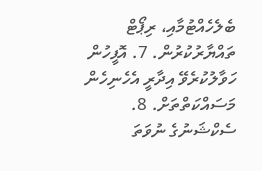ބެލެހެއްޓުމާއި، ރިޕޯޓް ތައްޔާރުކުރުން. 7. އޮފީހުން ހަވާލުކުރެވޭ އިދާރީ އެހެނިހެން މަސައްކަތްތަށް. 8. ސެކްޝަނުގެ ނުވަތަ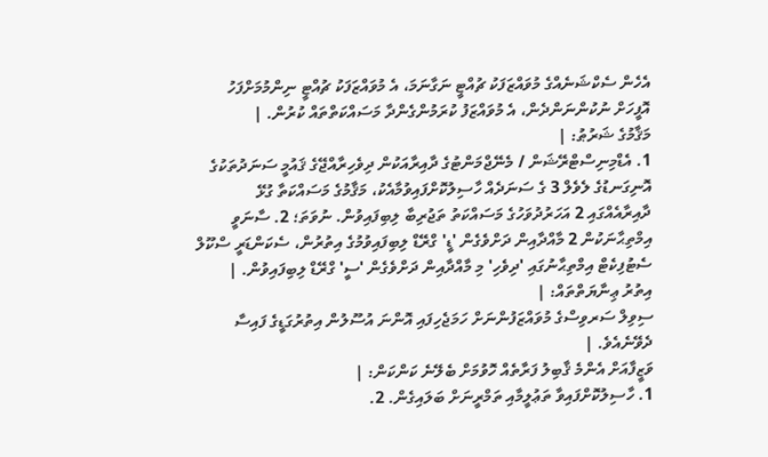އެހެން ސެކްޝަނެއްގެ މުވައްޒަފަކު ޗުއްޓީ ނަގާނަމަ، އެ މުވައްޒަފަކު ޗުއްޓީ ނިންމުމަށްފަހު އޮފީހަށް ނުކުންނަންދެން، އެ މުވައްޒަފު ކުރަމުންގެންދާ މަސައްކަތްތައް ކުރުން. |
މަޤާމުގެ ޝަރުޠު: |
1. އެޑްމިނިސްޓްރޭޝަން / މެނޭޖްމަންޓުގެ ދާއިރާއަކުން ދިވެހިރާއްޖޭގެ ޤައުމީ ސަނަދުތަކުގެ އޮނިގަނޑުގެ ލެވެލް 3 ގެ ސަނަދެއް ހާސިލުކޮށްފައިވުމާއެކު، މަޤާމުގެ މަސައްކަތާ ގުޅޭ ދާއިރާއެއްގައި 2 އަހަރުދުވަހުގެ މަސައްކަތު ތަޖުރިބާ ލިބިފައިވުން. ނުވަތަ؛ 2. ސާނަވީ އިމްތިޙާނަކުން 2 މާއްދާއިން ދަށްވެގެން 'ޑީ' ގްރޭޑް ލިބިފައިވުމުގެ އިތުރުން، ސެކަންޑަރީ ސްކޫލް ސެޓުފިކެޓް އިމްތިޙާނުގައި 'ދިވެހި' މި މާއްދާއިން ދަށްވެގެން 'ސީ' ގްރޭޑް ލިބިފައިވުން. |
އިތުރު ޢިނާޔަތްތައް: |
ސިވިލް ސަރވިސްގެ މުވައްޒަފުންނަށް ހަމަޖެހިފައި އޮންނަ އުސޫލުން އިތުރުގަޑީގެ ފައިސާ ދެވޭނެއެވެ. |
ވަޒީފާއަށް އެންމެ ޤާބިލު ފަރާތެއް ހޮވުމަށް ބެލޭނެ ކަންކަން: |
1. ހާސިލުކޮށްފައިވާ ތަޢުލީމާއި ތަމްރީނަށް ބަލައިގެން. 2.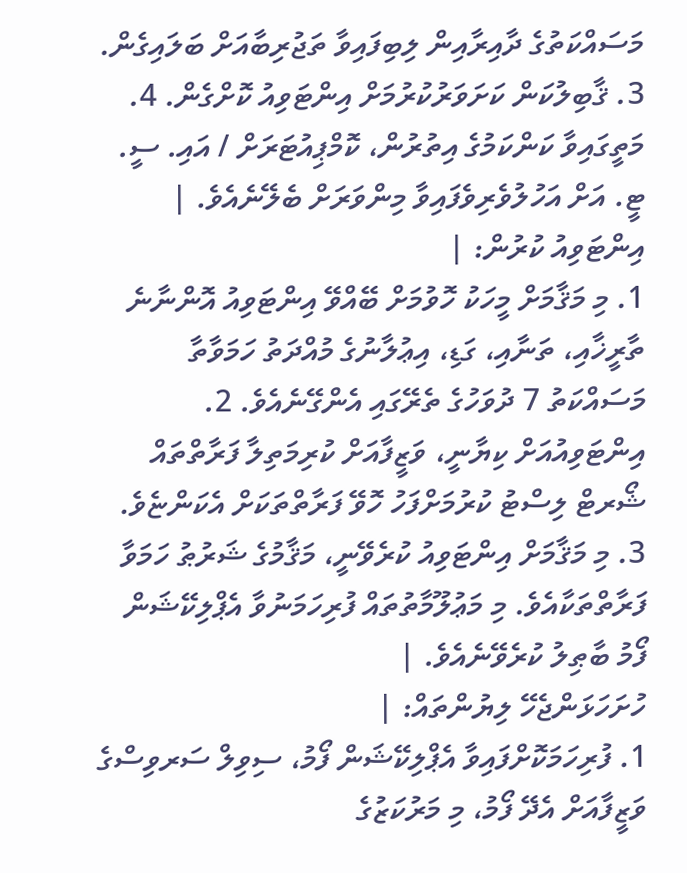މަސައްކަތުގެ ދާއިރާއިން ލިބިފައިވާ ތަޖުރިބާއަށް ބަލައިގެން. 3. ޤާބިލުކަން ކަށަވަރުކުރުމަށް އިންޓަވިއު ކޮށްގެން. 4. މަތީގައިވާ ކަންކަމުގެ އިތުރުން، ކޮމްޕިއުޓަރަށް / އައި. ސީ. ޓީ. އަށް އަހުލުވެރިވެފައިވާ މިންވަރަށް ބެލޭނެއެވެ. |
އިންޓަވިއު ކުރުން: |
1. މި މަޤާމަށް މީހަކު ހޮވުމަށް ބޭއްވޭ އިންޓަވިއު އޮންނާނެ ތާރީޚާއި، ތަނާއި، ގަޑި، އިޢުލާނުގެ މުއްދަތު ހަމަވާތާ މަސައްކަތު 7 ދުވަހުގެ ތެރޭގައި އެންގޭނެއެވެ. 2. އިންޓަވިއުއަށް ކިޔާނީ، ވަޒީފާއަށް ކުރިމަތިލާ ފަރާތްތައް ޝޯރޓް ލިސްޓު ކުރުމަށްފަހު ހޮވޭ ފަރާތްތަކަށް އެކަންޏެވެ. 3. މި މަޤާމަށް އިންޓަވިއު ކުރެވޭނީ، މަޤާމުގެ ޝަރުޠު ހަމަވާ ފަރާތްތަކާއެވެ. މި މަޢުލޫމާތުތައް ފުރިހަމަނުވާ އެޕްލިކޭޝަން ފޯމު ބާޠިލު ކުރެވޭނެއެވެ. |
ހުށަހަޅަންޖެހޭ ލިޔުންތައް: |
1. ފުރިހަމަކޮށްފައިވާ އެޕްލިކޭޝަން ފޯމު، ސިވިލް ސަރވިސްގެ ވަޒީފާއަށް އެދޭ ފޯމު، މި މަރުކަޒުގެ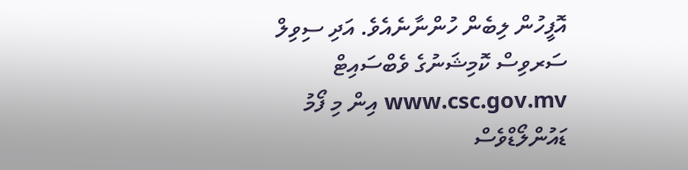އޮފީހުން ލިބެން ހުންނާނެއެވެ. އަދި ސިވިލް ސަރވިސް ކޮމިޝަނުގެ ވެބްސައިޓް www.csc.gov.mv އިން މި ފޯމު ޑައުންލޯޑްވެސް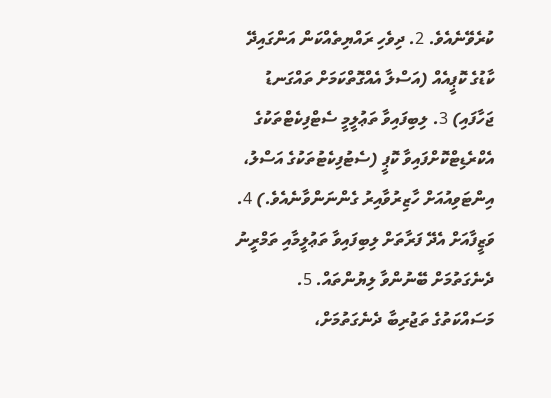ކުރެވޭނެއެވެ. 2. ދިވެހި ރައްޔިތެއްކަން އަންގައިދޭ ކާޑުގެ ކޮޕީއެއް (އަސްލާ އެއްގޮތްކަމަށް ތައްގަނޑު ޖަހާފައި) 3. ލިބިފައިވާ ތަޢުލީމީ ސެޓްފިކެޓްތަކުގެ އެކްރެޑިޓްކޮށްފައިވާ ކޮޕީ (ސެޓުފިކެޓުތަކުގެ އަސްލު، އިންޓަވިއުއަށް ހާޒިރުވާއިރު ގެންނަންވާނެއެވެ.) 4. ވަޒީފާއަށް އެދޭ ފަރާތަށް ލިބިފައިވާ ތަޢުލީމާއި ތަމްރީނު ދެނެގަތުމަށް ބޭނުންވާ ލިޔުންތައް. 5. މަސައްކަތުގެ ތަޖުރިބާ ދެނެގަތުމަށް،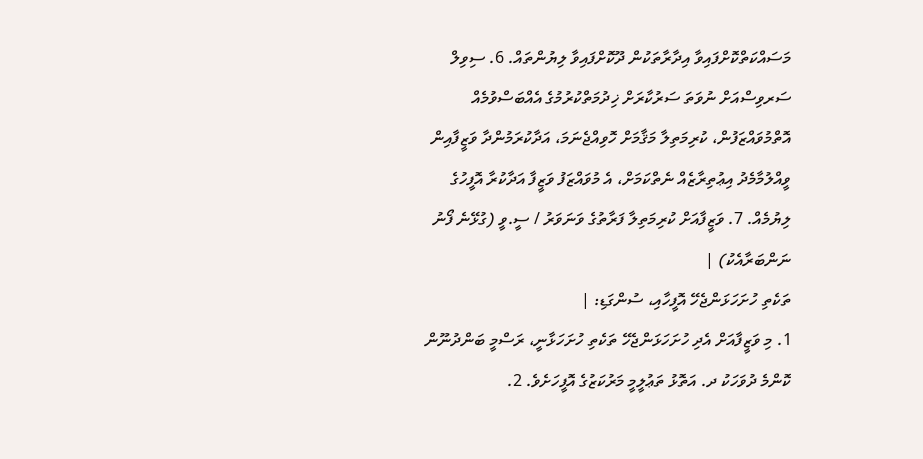މަސައްކަތްކޮށްފައިވާ އިދާރާތަކުން ދޫކޮށްފައިވާ ލިޔުންތައް. 6. ސިވިލް ސަރވިސްއަށް ނުވަތަ ސަރުކާރަށް ޚިދުމަތްކުރުމުގެ އެއްބަސްވުމެއް އޮތްމުވައްޒަފުން، ކުރިމަތިލާ މަޤާމަށް ހޮވިއްޖެނަމަ، އަދާކުރަމުންދާ ވަޒީފާއިން ވީއްލުމާމެދު އިޢުތިރާޒެއް ނެތްކަމަށް، އެ މުވައްޒަފު ވަޒީފާ އަދާކުރާ އޮފީހުގެ ލިޔުމެއް. 7. ވަޒީފާއަށް ކުރިމަތިލާ ފަރާތުގެ ވަނަވަރު / ސީ.ވީ (ގުޅޭނެ ފޯނު ނަންބަރާއެކު) |
ތަކެތި ހުށަހަޅަންޖެހޭ އޮފީހާއި، ސުންގަޑި: |
1. މި ވަޒީފާއަށް އެދި ހުށަހަޅަންޖެހޭ ތަކެތި ހުށަހަޅާނީ، ރަސްމީ ބަންދުނޫން ކޮންމެ ދުވަހަކު ދ. އަތޮޅު ތަޢުލީމީ މަރުކަޒުގެ އޮފީހަށެވެ. 2.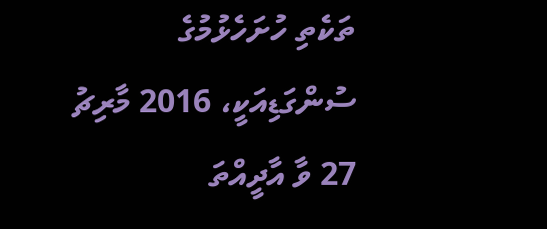ތަކެތި ހުށަހެޅުމުގެ ސުންގަޑިއަކީ، 2016 މާރިޗު 27 ވާ އާދީއްތަ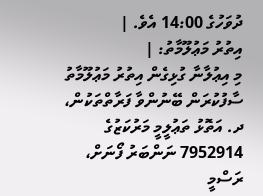ދުވަހުގެ 14:00 އެވެ. |
އިތުރު މަޢުލޫމާތު: |
މި އިޢުލާނާ ގުޅިގެން އިތުރު މަޢުލޫމާތު ސާފުކުރަން ބޭނުންވާ ފަރާތްތަކުން، ދ. އަތޮޅު ތަޢުލީމީ މަރުކަޒުގެ 7952914 ނަންބަރު ފޯނަށް، ރަސްމީ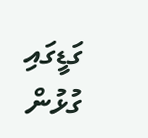ގަޑީގައި ގުޅުން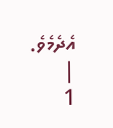އެދެމެވެ. |
1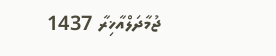ޖުމާދަލްއާޚިރާ 1437